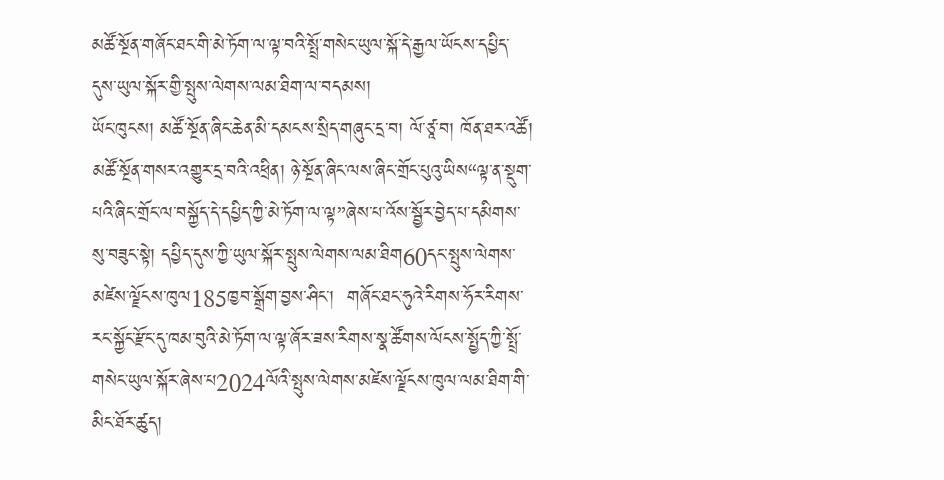མཚོ་སྔོན་གཞོང་ཐང་གི་མེ་ཏོག་ལ་ལྟ་བའི་སྤྲོ་གསེང་ཡུལ་སྐོ་དེ་རྒྱལ་ཡོངས་དཔྱིད་དུས་ཡུལ་སྐོར་གྱི་སྤུས་ལེགས་ལམ་ཐིག་ལ་བདམས།
ཡོང་ཁུངས། མཚོ་སྔོན་ཞིང་ཆེན་མི་དམངས་སྲིད་གཞུང་དྲ་བ། ལོ་ཙཱ་བ། ཁོན་ཐར་འཚོ།
མཚོ་སྔོན་གསར་འགྱུར་དྲ་བའི་འཕྲིན། ཉེ་སྔོན་ཞིང་ལས་ཞིང་གྲོང་པུའུ་ཡིས“ལྟ་ན་སྡུག་པའི་ཞིང་གྲོང་ལ་བསྐྱོད་དེ་དཔྱིད་ཀྱི་མེ་ཏོག་ལ་ལྟ”ཞེས་པ་འོས་སྦྱོར་བྱེད་པ་དམིགས་སུ་བཟུང་སྟེ། དཔྱིད་དུས་ཀྱི་ཡུལ་སྐོར་སྤུས་ལེགས་ལམ་ཐིག60དང་སྤུས་ལེགས་མཛེས་ལྗོངས་ཁུལ185ཁྱབ་སྒྲོག་བྱས་ཤིང་།  གཞོང་ཐང་ཧུའེ་རིགས་ཧོར་རིགས་རང་སྐྱོང་རྫོང་དུ་ཁམ་བུའི་མེ་ཏོག་ལ་ལྟ་ཞོར་ཟས་རིགས་སྣ་ཚོགས་ལོངས་སྤྱོད་ཀྱི་སྤྲོ་གསེང་ཡུལ་སྐོར་ཞེས་པ2024ལོའི་སྤུས་ལེགས་མཛེས་ལྗོངས་ཁུལ་ལམ་ཐིག་གི་མིང་ཐོར་ཚུད།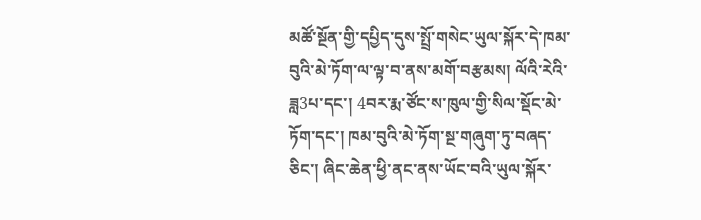མཚོ་སྔོན་གྱི་དཔྱིད་དུས་སྤྲོ་གསེང་ཡུལ་སྐོར་དེ་ཁམ་བུའི་མེ་ཏོག་ལ་ལྟ་བ་ནས་མགོ་བརྩམས། ལོའི་རེའི་ཟླ3པ་དང་། 4བར་རྨ་ཙོང་ས་ཁུལ་གྱི་སིལ་སྡོང་མེ་ཏོག་དང་། ཁམ་བུའི་མེ་ཏོག་སྔ་གཞུག་ཏུ་བཞད་ཅིང་། ཞིང་ཆེན་ཕྱི་ནང་ནས་ཡོང་བའི་ཡུལ་སྐོར་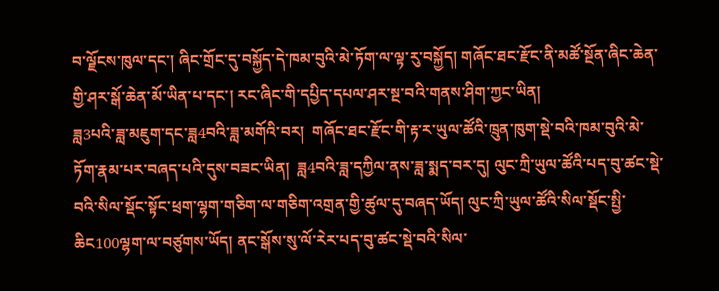བ་ལྗོངས་ཁུལ་དང་། ཞིང་གྲོང་དུ་བསྐྱོད་དེ་ཁམ་བུའི་མེ་ཏོག་ལ་ལྟ་རུ་བསྐྱོད། གཞོང་ཐང་རྫོང་ནི་མཚོ་སྔོན་ཞིང་ཆེན་གྱི་ཤར་སྒོ་ཆེན་མོ་ཡིན་པ་དང་། རང་ཞིང་གི་དཔྱིད་དཔལ་ཤར་སྔ་བའི་གནས་ཤིག་ཀྱང་ཡིན།
ཟླ3པའི་ཟླ་མཇུག་དང་ཟླ4བའི་ཟླ་མགོའི་བར།  གཞོང་ཐང་རྫོང་གི་རྟ་ར་ཡུལ་ཚོའི་ཁྲུན་ཁུག་སྡེ་བའི་ཁམ་བུའི་མེ་ཏོག་རྣམ་པར་བཞད་པའི་དུས་བཟང་ཡིན།  ཟླ4བའི་ཟླ་དཀྱིལ་ནས་ཟླ་སྨད་བར་དུ། ལུང་ཀྲི་ཡུལ་ཚོའི་པད་བུ་ཚང་སྡེ་བའི་སིལ་སྡོང་སྟོང་ཕྲག་ལྷག་གཅིག་ལ་གཅིག་འགྲན་གྱི་ཚུལ་དུ་བཞད་ཡོད། ལུང་ཀྲི་ཡུལ་ཚོའི་སིལ་སྡོང་སྤྱི་ཆིང100ལྷག་ལ་བཙུགས་ཡོད། ནང་སྒོས་སུ་ལོ་རེར་པད་བུ་ཚང་སྡེ་བའི་སིལ་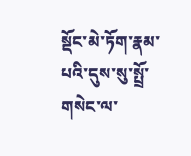སྡོང་མེ་ཏོག་རྣམ་པའི་དུས་སུ་སྤྲོ་གསེང་ལ་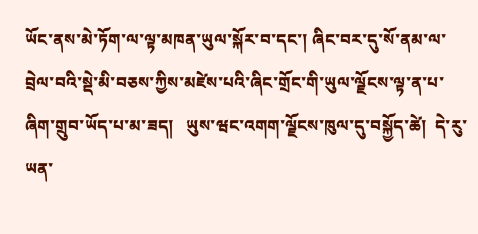ཡོང་ནས་མེ་ཏོག་ལ་ལྟ་མཁན་ཡུལ་སྐོར་བ་དང་། ཞིང་བར་དུ་སོ་ནམ་ལ་བྲེལ་བའི་སྡེ་མི་བཅས་ཀྱིས་མཛེས་པའི་ཞིང་གྲོང་གི་ཡུལ་ལྗོངས་ལྟ་ན་པ་ཞིག་གྲུབ་ཡོད་པ་མ་ཟད།   ཡུས་ཝང་འགག་ལྗོངས་ཁུལ་དུ་བསྐྱོད་ཚེ།  དེ་རུ་ཡན་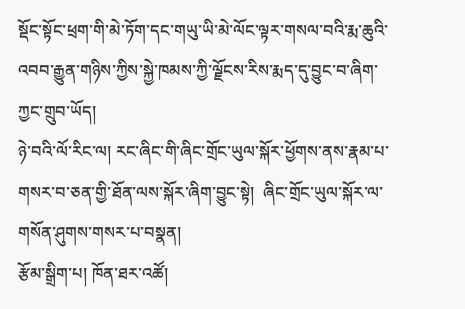སྡོང་སྟོང་ཕྲག་གི་མེ་ཏོག་དང་གཡུ་ཡི་མེ་ལོང་ལྟར་གསལ་བའི་རྨ་ཆུའི་འབབ་རྒྱུན་གཉིས་ཀྱིས་སྐྱེ་ཁམས་ཀྱི་ལྗོངས་རིས་རྨད་དུ་བྱུང་བ་ཞིག་ཀྱང་གྲུབ་ཡོད།
ཉེ་བའི་ལོ་རིང་ལ། རང་ཞིང་གི་ཞིང་གྲོང་ཡུལ་སྐོར་ཕྱོགས་ནས་རྣམ་པ་གསར་བ་ཅན་གྱི་ཐོན་ལས་སྐོར་ཞིག་བྱུང་སྟེ།  ཞིང་གྲོང་ཡུལ་སྐོར་ལ་གསོན་ཤུགས་གསར་པ་བསྣན།
རྩོམ་སྒྲིག་པ། ཁོན་ཐར་འཚོ།